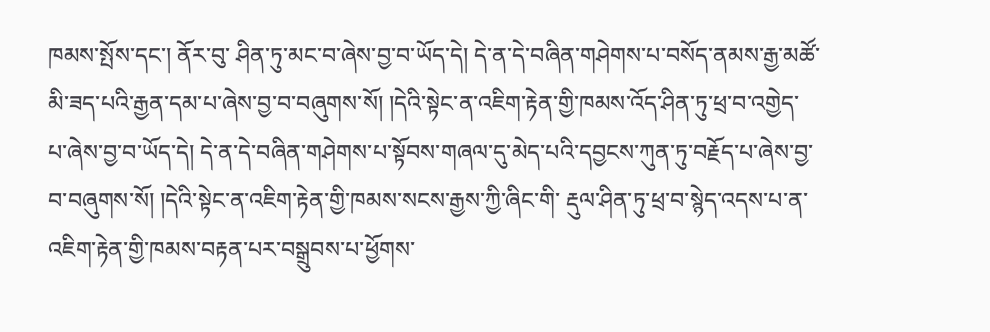ཁམས་སྤོས་དང་། ནོར་བུ་ ཤིན་ཏུ་མང་བ་ཞེས་བྱ་བ་ཡོད་དེ། དེ་ན་དེ་བཞིན་གཤེགས་པ་བསོད་ནམས་རྒྱ་མཚོ་མི་ཟད་པའི་རྒྱན་དམ་པ་ཞེས་བྱ་བ་བཞུགས་སོ། །དེའི་སྟེང་ན་འཇིག་རྟེན་གྱི་ཁམས་འོད་ཤིན་ཏུ་ཕྲ་བ་འགྱེད་ པ་ཞེས་བྱ་བ་ཡོད་དེ། དེ་ན་དེ་བཞིན་གཤེགས་པ་སྟོབས་གཞལ་དུ་མེད་པའི་དབྱངས་ཀུན་ཏུ་བརྗོད་པ་ཞེས་བྱ་བ་བཞུགས་སོ། །དེའི་སྟེང་ན་འཇིག་རྟེན་གྱི་ཁམས་སངས་རྒྱས་ཀྱི་ཞིང་གི་ རྡུལ་ཤིན་ཏུ་ཕྲ་བ་སྙེད་འདས་པ་ན་འཇིག་རྟེན་གྱི་ཁམས་བརྟན་པར་བསྒྲུབས་པ་ཕྱོགས་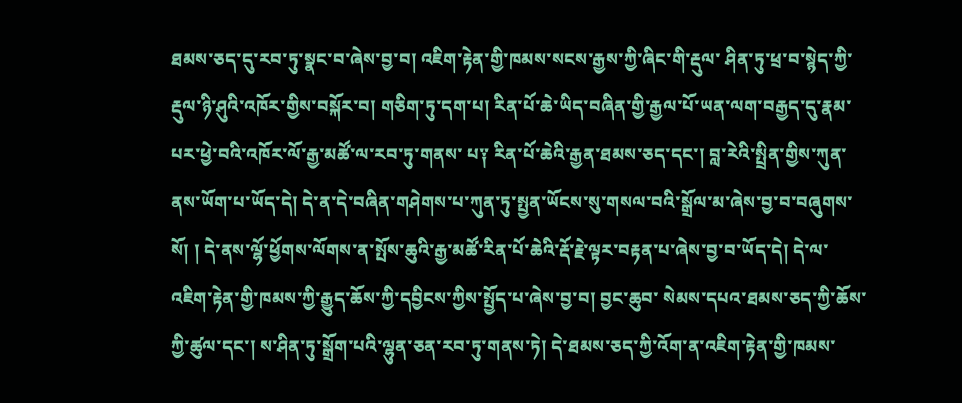ཐམས་ཅད་དུ་རབ་ཏུ་སྣང་བ་ཞེས་བྱ་བ། འཇིག་རྟེན་གྱི་ཁམས་སངས་རྒྱས་ཀྱི་ཞིང་གི་རྡུལ་ ཤིན་ཏུ་ཕྲ་བ་སྙེད་ཀྱི་རྡུལ་ཉི་ཤུའི་འཁོར་གྱིས་བསྐོར་བ། གཅིག་ཏུ་དག་པ། རིན་པོ་ཆེ་ཡིད་བཞིན་གྱི་རྒྱལ་པོ་ཡན་ལག་བརྒྱད་དུ་རྣམ་པར་ཕྱེ་བའི་འཁོར་ལོ་རྒྱ་མཚོ་ལ་རབ་ཏུ་གནས་ པ༑ རིན་པོ་ཆེའི་རྒྱན་ཐམས་ཅད་དང་། བླ་རེའི་སྤྲིན་གྱིས་ཀུན་ནས་ཡོག་པ་ཡོད་དེ། དེ་ན་དེ་བཞིན་གཤེགས་པ་ཀུན་ཏུ་སྤྱན་ཡོངས་སུ་གསལ་བའི་སྒྲོལ་མ་ཞེས་བྱ་བ་བཞུགས་སོ། ། དེ་ནས་ལྷོ་ཕྱོགས་ལོགས་ན་སྤོས་ཆུའི་རྒྱ་མཚོ་རིན་པོ་ཆེའི་རྡོ་རྗེ་ལྟར་བརྟན་པ་ཞེས་བྱ་བ་ཡོད་དེ། དེ་ལ་འཇིག་རྟེན་གྱི་ཁམས་ཀྱི་རྒྱུད་ཆོས་ཀྱི་དབྱིངས་ཀྱིས་སྤྱོད་པ་ཞེས་བྱ་བ། བྱང་ཆུབ་ སེམས་དཔའ་ཐམས་ཅད་ཀྱི་ཆོས་ཀྱི་ཚུལ་དང་། ས་ཤིན་ཏུ་སྒྲོག་པའི་ལྷུན་ཅན་རབ་ཏུ་གནས་ཏེ། དེ་ཐམས་ཅད་ཀྱི་འོག་ན་འཇིག་རྟེན་གྱི་ཁམས་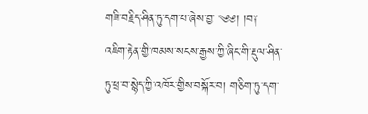གཟི་བརྗིད་ཤིན་ཏུ་དག་པ་ཞེས་བྱ་ ༄༅། །བ༑ འཇིག་རྟེན་གྱི་ཁམས་སངས་རྒྱས་ཀྱི་ཞིང་གི་རྡུལ་ཤིན་ཏུ་ཕྲ་བ་སྙེད་ཀྱི་འཁོར་གྱིས་བསྐོར་བ། གཅིག་ཏུ་དག་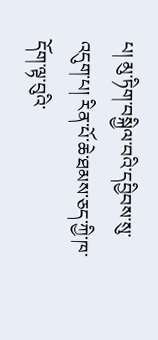པ། མུ་ཏིག་བསྐྱིལ་བའི་དབྱིབས་སུ་ འདུག་པ། རིན་པོ་ཆེ་ཐམས་ཅད་ཀྱི་ཁ་དོག་ལྟ་བུའི་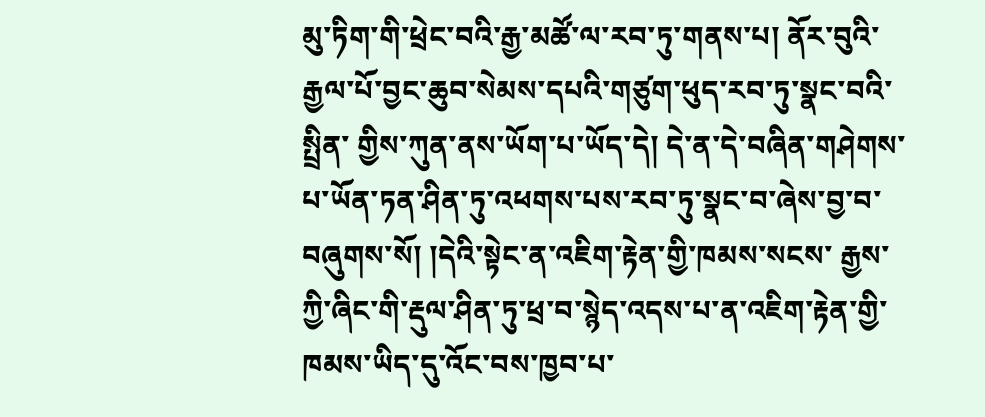མུ་ཏིག་གི་ཕྲེང་བའི་རྒྱ་མཚོ་ལ་རབ་ཏུ་གནས་པ། ནོར་བུའི་རྒྱལ་པོ་བྱང་ཆུབ་སེམས་དཔའི་གཙུག་ཕུད་རབ་ཏུ་སྣང་བའི་སྤྲིན་ གྱིས་ཀུན་ནས་ཡོག་པ་ཡོད་དེ། དེ་ན་དེ་བཞིན་གཤེགས་པ་ཡོན་ཏན་ཤིན་ཏུ་འཕགས་པས་རབ་ཏུ་སྣང་བ་ཞེས་བྱ་བ་བཞུགས་སོ། །དེའི་སྟེང་ན་འཇིག་རྟེན་གྱི་ཁམས་སངས་ རྒྱས་ཀྱི་ཞིང་གི་རྡུལ་ཤིན་ཏུ་ཕྲ་བ་སྙེད་འདས་པ་ན་འཇིག་རྟེན་གྱི་ཁམས་ཡིད་དུ་འོང་བས་ཁྱབ་པ་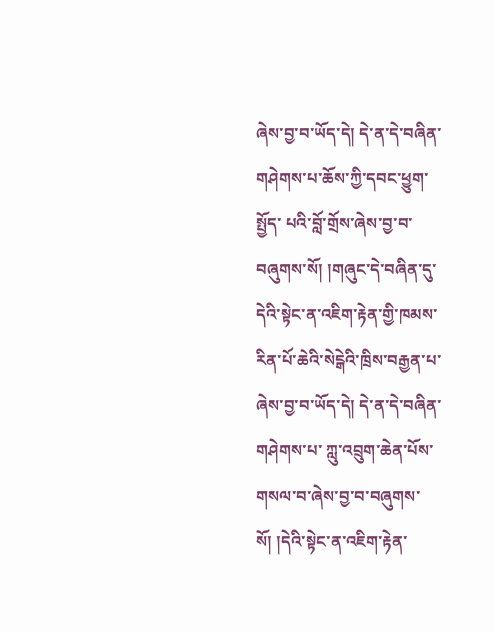ཞེས་བྱ་བ་ཡོད་དེ། དེ་ན་དེ་བཞིན་གཤེགས་པ་ཆོས་ཀྱི་དབང་ཕྱུག་སྤྱོད་ པའི་བློ་གྲོས་ཞེས་བྱ་བ་བཞུགས་སོ། །གཞུང་དེ་བཞིན་དུ་དེའི་སྟེང་ན་འཇིག་རྟེན་གྱི་ཁམས་རིན་པོ་ཆེའི་སེངྒེའི་ཁྲིས་བརྒྱན་པ་ཞེས་བྱ་བ་ཡོད་དེ། དེ་ན་དེ་བཞིན་གཤེགས་པ་ ཀླུ་འབྲུག་ཆེན་པོས་གསལ་བ་ཞེས་བྱ་བ་བཞུགས་སོ། །དེའི་སྟེང་ན་འཇིག་རྟེན་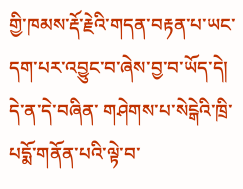གྱི་ཁམས་རྡོ་རྗེའི་གདན་བརྟན་པ་ཡང་དག་པར་འབྱུང་བ་ཞེས་བྱ་བ་ཡོད་དེ། དེ་ན་དེ་བཞིན་ གཤེགས་པ་སེངྒེའི་ཁྲི་པདྨོ་གནོན་པའི་ལྟེ་བ་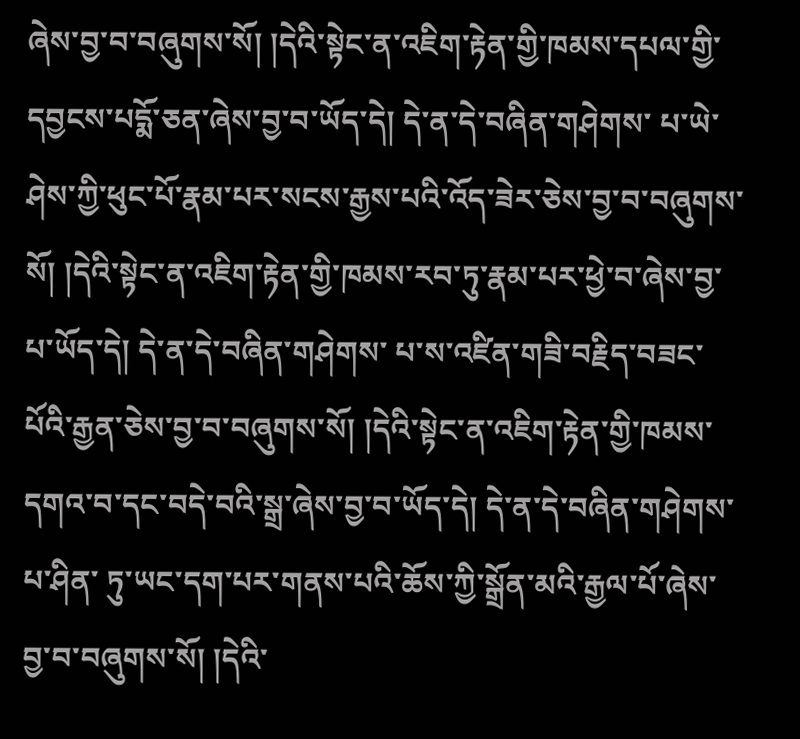ཞེས་བྱ་བ་བཞུགས་སོ། །དེའི་སྟེང་ན་འཇིག་རྟེན་གྱི་ཁམས་དཔལ་གྱི་དབྱངས་པདྨོ་ཅན་ཞེས་བྱ་བ་ཡོད་དེ། དེ་ན་དེ་བཞིན་གཤེགས་ པ་ཡེ་ཤེས་ཀྱི་ཕུང་པོ་རྣམ་པར་སངས་རྒྱས་པའི་འོད་ཟེར་ཅེས་བྱ་བ་བཞུགས་སོ། །དེའི་སྟེང་ན་འཇིག་རྟེན་གྱི་ཁམས་རབ་ཏུ་རྣམ་པར་ཕྱེ་བ་ཞེས་བྱ་པ་ཡོད་དེ། དེ་ན་དེ་བཞིན་གཤེགས་ པ་ས་འཛིན་གཟི་བརྗིད་བཟང་པོའི་རྒྱན་ཅེས་བྱ་བ་བཞུགས་སོ། །དེའི་སྟེང་ན་འཇིག་རྟེན་གྱི་ཁམས་དགའ་བ་དང་བདེ་བའི་སྒྲ་ཞེས་བྱ་བ་ཡོད་དེ། དེ་ན་དེ་བཞིན་གཤེགས་པ་ཤིན་ ཏུ་ཡང་དག་པར་གནས་པའི་ཆོས་ཀྱི་སྒྲོན་མའི་རྒྱལ་པོ་ཞེས་བྱ་བ་བཞུགས་སོ། །དེའི་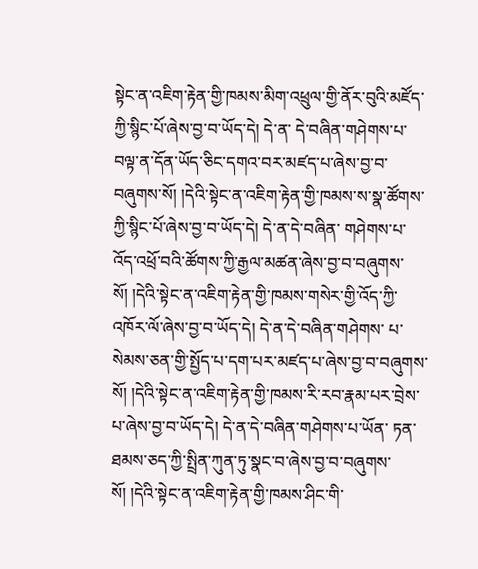སྟེང་ན་འཇིག་རྟེན་གྱི་ཁམས་མིག་འཕྲུལ་གྱི་ནོར་བུའི་མཛོད་ཀྱི་སྙིང་པོ་ཞེས་བྱ་བ་ཡོད་དེ། དེ་ན་ དེ་བཞིན་གཤེགས་པ་བལྟ་ན་དོན་ཡོད་ཅིང་དགའ་བར་མཛད་པ་ཞེས་བྱ་བ་བཞུགས་སོ། །དེའི་སྟེང་ན་འཇིག་རྟེན་གྱི་ཁམས་ས་སྣ་ཚོགས་ཀྱི་སྙིང་པོ་ཞེས་བྱ་བ་ཡོད་དེ། དེ་ན་དེ་བཞིན་ གཤེགས་པ་འོད་འཕྲོ་བའི་ཚོགས་ཀྱི་རྒྱལ་མཚན་ཞེས་བྱ་བ་བཞུགས་སོ། །དེའི་སྟེང་ན་འཇིག་རྟེན་གྱི་ཁམས་གསེར་གྱི་འོད་ཀྱི་འཁོར་ལོ་ཞེས་བྱ་བ་ཡོད་དེ། དེ་ན་དེ་བཞིན་གཤེགས་ པ་སེམས་ཅན་གྱི་སྤྱོད་པ་དག་པར་མཛད་པ་ཞེས་བྱ་བ་བཞུགས་སོ། །དེའི་སྟེང་ན་འཇིག་རྟེན་གྱི་ཁམས་རི་རབ་རྣམ་པར་བྲེས་པ་ཞེས་བྱ་བ་ཡོད་དེ། དེ་ན་དེ་བཞིན་གཤེགས་པ་ཡོན་ ཏན་ཐམས་ཅད་ཀྱི་སྤྲིན་ཀུན་ཏུ་སྣང་བ་ཞེས་བྱ་བ་བཞུགས་སོ། །དེའི་སྟེང་ན་འཇིག་རྟེན་གྱི་ཁམས་ཤིང་གི་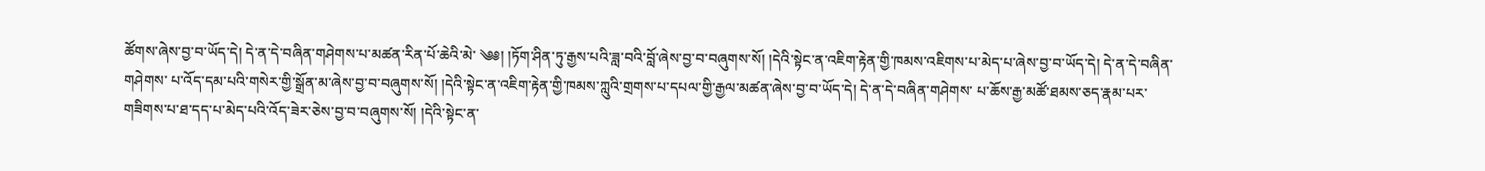ཚོགས་ཞེས་བྱ་བ་ཡོད་དེ། དེ་ན་དེ་བཞིན་གཤེགས་པ་མཚན་རིན་པོ་ཆེའི་མེ་ ༄༅། །ཏོག་ཤིན་ཏུ་རྒྱས་པའི་ཟླ་བའི་བློ་ཞེས་བྱ་བ་བཞུགས་སོ། །དེའི་སྟེང་ན་འཇིག་རྟེན་གྱི་ཁམས་འཇིགས་པ་མེད་པ་ཞེས་བྱ་བ་ཡོད་དེ། དེ་ན་དེ་བཞིན་གཤེགས་ པ་འོད་དམ་པའི་གསེར་གྱི་སྒྲོན་མ་ཞེས་བྱ་བ་བཞུགས་སོ། །དེའི་སྟེང་ན་འཇིག་རྟེན་གྱི་ཁམས་ཀླུའི་གྲགས་པ་དཔལ་གྱི་རྒྱལ་མཚན་ཞེས་བྱ་བ་ཡོད་དེ། དེ་ན་དེ་བཞིན་གཤེགས་ པ་ཆོས་རྒྱ་མཚོ་ཐམས་ཅད་རྣམ་པར་གཟིགས་པ་ཐ་དད་པ་མེད་པའི་འོད་ཟེར་ཅེས་བྱ་བ་བཞུགས་སོ། །དེའི་སྟེང་ན་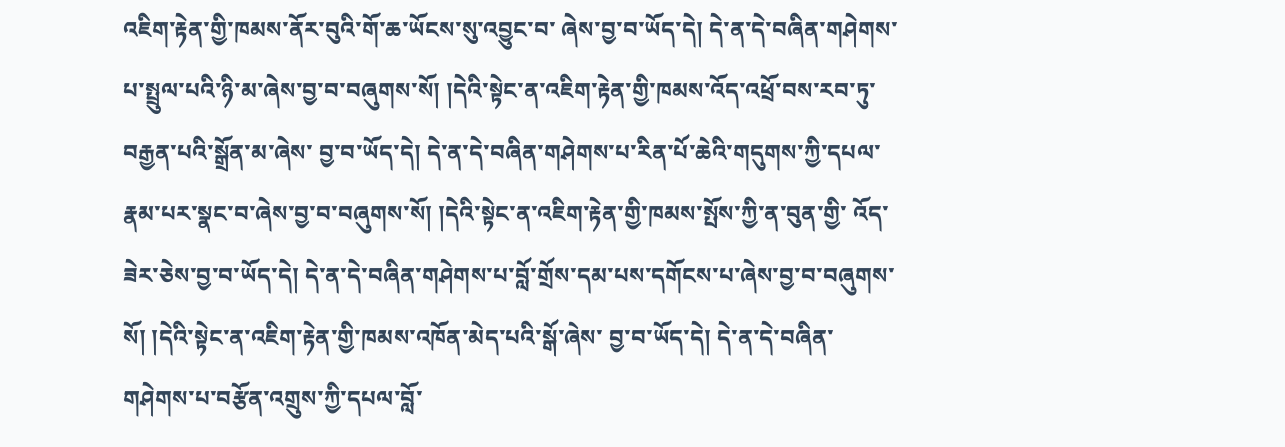འཇིག་རྟེན་གྱི་ཁམས་ནོར་བུའི་གོ་ཆ་ཡོངས་སུ་འབྱུང་བ་ ཞེས་བྱ་བ་ཡོད་དེ། དེ་ན་དེ་བཞིན་གཤེགས་པ་སྤྲུལ་པའི་ཉི་མ་ཞེས་བྱ་བ་བཞུགས་སོ། །དེའི་སྟེང་ན་འཇིག་རྟེན་གྱི་ཁམས་འོད་འཕྲོ་བས་རབ་ཏུ་བརྒྱན་པའི་སྒྲོན་མ་ཞེས་ བྱ་བ་ཡོད་དེ། དེ་ན་དེ་བཞིན་གཤེགས་པ་རིན་པོ་ཆེའི་གདུགས་ཀྱི་དཔལ་རྣམ་པར་སྣང་བ་ཞེས་བྱ་བ་བཞུགས་སོ། །དེའི་སྟེང་ན་འཇིག་རྟེན་གྱི་ཁམས་སྤོས་ཀྱི་ན་བུན་གྱི་ འོད་ཟེར་ཅེས་བྱ་བ་ཡོད་དེ། དེ་ན་དེ་བཞིན་གཤེགས་པ་བློ་གྲོས་དམ་པས་དགོངས་པ་ཞེས་བྱ་བ་བཞུགས་སོ། །དེའི་སྟེང་ན་འཇིག་རྟེན་གྱི་ཁམས་འཁོན་མེད་པའི་སྒོ་ཞེས་ བྱ་བ་ཡོད་དེ། དེ་ན་དེ་བཞིན་གཤེགས་པ་བརྩོན་འགྲུས་ཀྱི་དཔལ་བློ་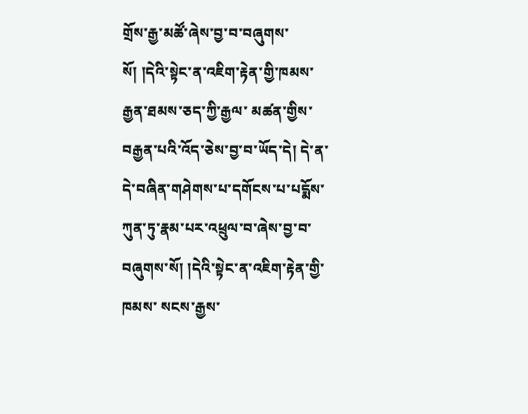གྲོས་རྒྱ་མཚོ་ཞེས་བྱ་བ་བཞུགས་སོ། །དེའི་སྟེང་ན་འཇིག་རྟེན་གྱི་ཁམས་རྒྱན་ཐམས་ཅད་ཀྱི་རྒྱལ་ མཚན་གྱིས་བརྒྱན་པའི་འོད་ཅེས་བྱ་བ་ཡོད་དེ། དེ་ན་དེ་བཞིན་གཤེགས་པ་དགོངས་པ་པདྨོས་ཀུན་ཏུ་རྣམ་པར་འཕྲུལ་བ་ཞེས་བྱ་བ་བཞུགས་སོ། །དེའི་སྟེང་ན་འཇིག་རྟེན་གྱི་ཁམས་ སངས་རྒྱས་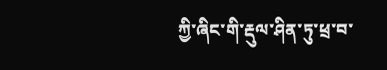ཀྱི་ཞིང་གི་རྡུལ་ཤིན་ཏུ་ཕྲ་བ་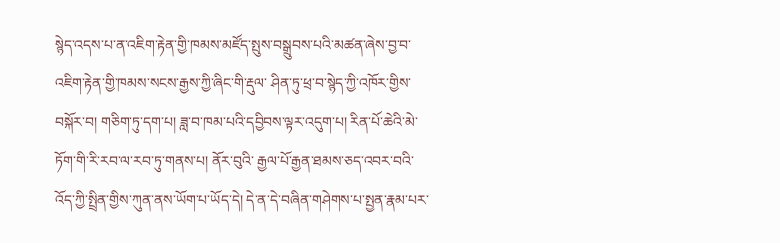སྙེད་འདས་པ་ན་འཇིག་རྟེན་གྱི་ཁམས་མཛོད་སྤུས་བསྒྲུབས་པའི་མཚན་ཞེས་བྱ་བ་འཇིག་རྟེན་གྱི་ཁམས་སངས་རྒྱས་ཀྱི་ཞིང་གི་རྡུལ་ ཤིན་ཏུ་ཕྲ་བ་སྙེད་ཀྱི་འཁོར་གྱིས་བསྐོར་བ། གཅིག་ཏུ་དག་པ། ཟླ་བ་ཁམ་པའི་དབྱིབས་ལྟར་འདུག་པ། རིན་པོ་ཆེའི་མེ་ཏོག་གི་རི་རབ་ལ་རབ་ཏུ་གནས་པ། ནོར་བུའི་ རྒྱལ་པོ་རྒྱན་ཐམས་ཅད་འབར་བའི་འོད་ཀྱི་སྤྲིན་གྱིས་ཀུན་ནས་ཡོག་པ་ཡོད་དེ། དེ་ན་དེ་བཞིན་གཤེགས་པ་སྤྱན་རྣམ་པར་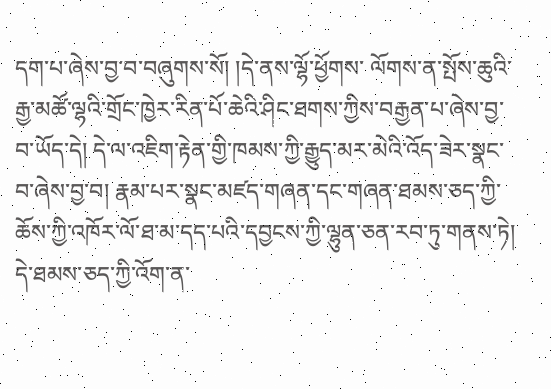དག་པ་ཞེས་བྱ་བ་བཞུགས་སོ། །དེ་ནས་ལྷོ་ཕྱོགས་ ལོགས་ན་སྤོས་ཆུའི་རྒྱ་མཚོ་ལྷའི་གྲོང་ཁྱེར་རིན་པོ་ཆེའི་ཤིང་ཐགས་ཀྱིས་བརྒྱན་པ་ཞེས་བྱ་བ་ཡོད་དེ། དེ་ལ་འཇིག་རྟེན་གྱི་ཁམས་ཀྱི་རྒྱུད་མར་མེའི་འོད་ཟེར་སྣང་བ་ཞེས་བྱ་བ། རྣམ་པར་སྣང་མཛད་གཞན་དང་གཞན་ཐམས་ཅད་ཀྱི་ཆོས་ཀྱི་འཁོར་ལོ་ཐ་མ་དད་པའི་དབྱངས་ཀྱི་ལྷུན་ཅན་རབ་ཏུ་གནས་ཏེ། དེ་ཐམས་ཅད་ཀྱི་འོག་ན་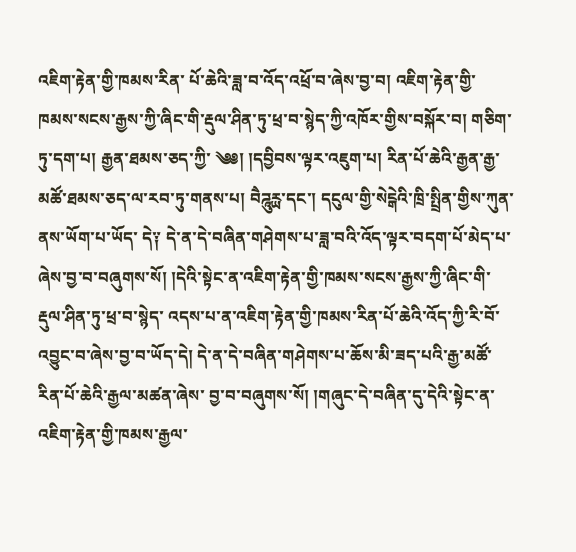འཇིག་རྟེན་གྱི་ཁམས་རིན་ པོ་ཆེའི་ཟླ་བ་འོད་འཕྲོ་བ་ཞེས་བྱ་བ། འཇིག་རྟེན་གྱི་ཁམས་སངས་རྒྱས་ཀྱི་ཞིང་གི་རྡུལ་ཤིན་ཏུ་ཕྲ་བ་སྙེད་ཀྱི་འཁོར་གྱིས་བསྐོར་བ། གཅིག་ཏུ་དག་པ། རྒྱན་ཐམས་ཅད་ཀྱི་ ༄༅། །དབྱིབས་ལྟར་འཇུག་པ། རིན་པོ་ཆེའི་རྒྱན་རྒྱ་མཚོ་ཐམས་ཅད་ལ་རབ་ཏུ་གནས་པ། བཻཌཱུཪྻ་དང་། དངུལ་གྱི་སེངྒེའི་ཁྲི་སྤྲིན་གྱིས་ཀུན་ནས་ཡོག་པ་ཡོད་ དེ༑ དེ་ན་དེ་བཞིན་གཤེགས་པ་ཟླ་བའི་འོད་ལྟར་བདག་པོ་མེད་པ་ཞེས་བྱ་བ་བཞུགས་སོ། །དེའི་སྟེང་ན་འཇིག་རྟེན་གྱི་ཁམས་སངས་རྒྱས་ཀྱི་ཞིང་གི་རྡུལ་ཤིན་ཏུ་ཕྲ་བ་སྙེད་ འདས་པ་ན་འཇིག་རྟེན་གྱི་ཁམས་རིན་པོ་ཆེའི་འོད་ཀྱི་རི་བོ་འབྱུང་བ་ཞེས་བྱ་བ་ཡོད་དེ། དེ་ན་དེ་བཞིན་གཤེགས་པ་ཆོས་མི་ཟད་པའི་རྒྱ་མཚོ་རིན་པོ་ཆེའི་རྒྱལ་མཚན་ཞེས་ བྱ་བ་བཞུགས་སོ། །གཞུང་དེ་བཞིན་དུ་དེའི་སྟེང་ན་འཇིག་རྟེན་གྱི་ཁམས་རྒྱལ་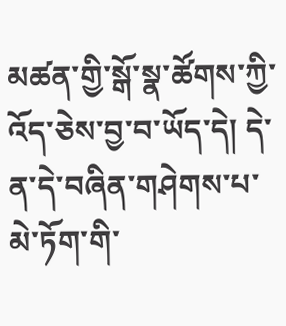མཚན་གྱི་སྒོ་སྣ་ཚོགས་ཀྱི་འོད་ཅེས་བྱ་བ་ཡོད་དེ། དེ་ན་དེ་བཞིན་གཤེགས་པ་མེ་ཏོག་གི་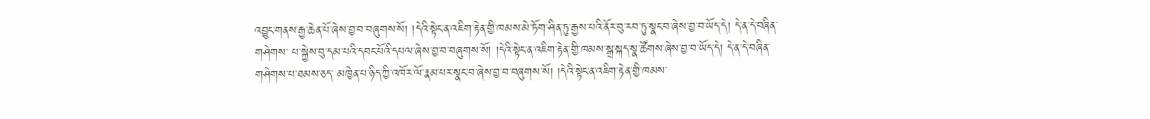འབྱུང་གནས་རྒྱ་ཆེན་པོ་ཞེས་བྱ་བ་བཞུགས་སོ། །དེའི་སྟེང་ན་འཇིག་རྟེན་གྱི་ཁམས་མེ་ཏོག་ཤིན་ཏུ་རྒྱས་པའི་ནོར་བུ་རབ་ཏུ་སྣང་བ་ཞེས་བྱ་བ་ཡོད་དེ། དེ་ན་དེ་བཞིན་གཤེགས་ པ་སྐྱེས་བུ་དམ་པའི་དབང་པོའི་དཔལ་ཞེས་བྱ་བ་བཞུགས་སོ། །དེའི་སྟེང་ན་འཇིག་རྟེན་གྱི་ཁམས་སྒྲ་སྐད་སྣ་ཚོགས་ཞེས་བྱ་བ་ཡོད་དེ། དེ་ན་དེ་བཞིན་གཤེགས་པ་ཐམས་ཅད་ མཁྱེན་པ་ཉིད་ཀྱི་འཁོར་ལོ་རྣམ་པར་སྣང་བ་ཞེས་བྱ་བ་བཞུགས་སོ། །དེའི་སྟེང་ན་འཇིག་རྟེན་གྱི་ཁམས་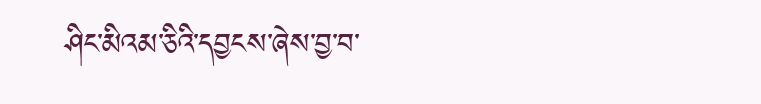ཤིང་མིའམ་ཅིའི་དབྱངས་ཞེས་བྱ་བ་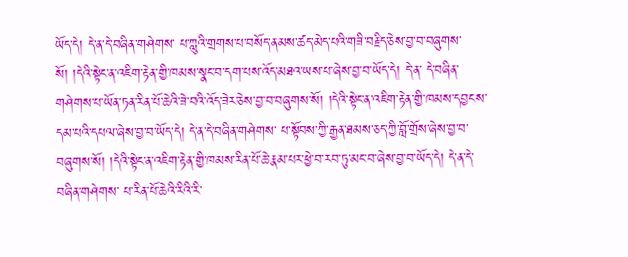ཡོད་དེ། དེ་ན་དེ་བཞིན་གཤེགས་ པ་ཀླུའི་གྲགས་པ་བསོད་ནམས་ཚད་མེད་པའི་གཟི་བརྗིད་ཅེས་བྱ་བ་བཞུགས་སོ། །དེའི་སྟེང་ན་འཇིག་རྟེན་གྱི་ཁམས་སྣང་བ་དག་པས་འོད་མཐའ་ཡས་པ་ཞེས་བྱ་བ་ཡོད་དེ། དེ་ན་ དེ་བཞིན་གཤེགས་པ་ཡོན་ཏན་རིན་པོ་ཆེའི་ཟེ་བའི་འོད་ཟེར་ཅེས་བྱ་བ་བཞུགས་སོ། །དེའི་སྟེང་ན་འཇིག་རྟེན་གྱི་ཁམས་དབྱངས་དམ་པའི་དཔལ་ཞེས་བྱ་བ་ཡོད་དེ། དེ་ན་དེ་བཞིན་གཤེགས་ པ་སྟོབས་ཀྱི་རྒྱན་ཐམས་ཅད་ཀྱི་བློ་གྲོས་ཞེས་བྱ་བ་བཞུགས་སོ། །དེའི་སྟེང་ན་འཇིག་རྟེན་གྱི་ཁམས་རིན་པོ་ཆེ་རྣམ་པར་ཕྱེ་བ་རབ་ཏུ་མང་བ་ཞེས་བྱ་བ་ཡོད་དེ། དེ་ན་དེ་བཞིན་གཤེགས་ པ་རིན་པོ་ཆེའི་རིའི་རི་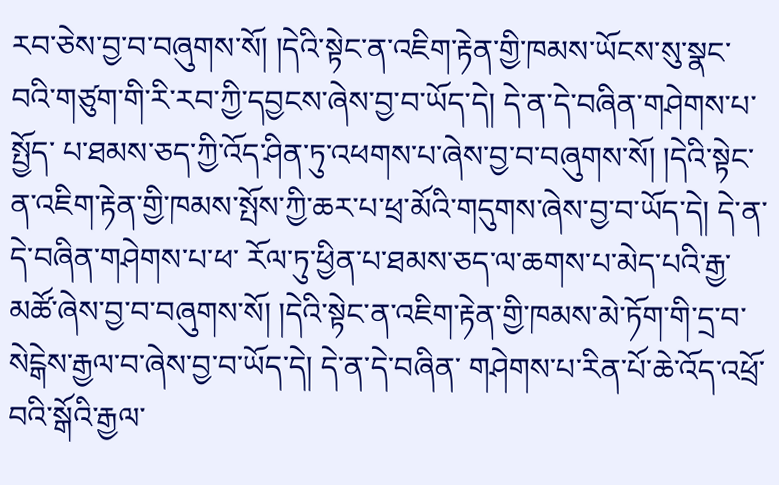རབ་ཅེས་བྱ་བ་བཞུགས་སོ། །དེའི་སྟེང་ན་འཇིག་རྟེན་གྱི་ཁམས་ཡོངས་སུ་སྣང་བའི་གཙུག་གི་རི་རབ་ཀྱི་དབྱངས་ཞེས་བྱ་བ་ཡོད་དེ། དེ་ན་དེ་བཞིན་གཤེགས་པ་སྤྱོད་ པ་ཐམས་ཅད་ཀྱི་འོད་ཤིན་ཏུ་འཕགས་པ་ཞེས་བྱ་བ་བཞུགས་སོ། །དེའི་སྟེང་ན་འཇིག་རྟེན་གྱི་ཁམས་སྤོས་ཀྱི་ཆར་པ་ཕྲ་མོའི་གདུགས་ཞེས་བྱ་བ་ཡོད་དེ། དེ་ན་དེ་བཞིན་གཤེགས་པ་ཕ་ རོལ་ཏུ་ཕྱིན་པ་ཐམས་ཅད་ལ་ཆགས་པ་མེད་པའི་རྒྱ་མཚོ་ཞེས་བྱ་བ་བཞུགས་སོ། །དེའི་སྟེང་ན་འཇིག་རྟེན་གྱི་ཁམས་མེ་ཏོག་གི་དྲ་བ་སེངྒེས་རྒྱལ་བ་ཞེས་བྱ་བ་ཡོད་དེ། དེ་ན་དེ་བཞིན་ གཤེགས་པ་རིན་པོ་ཆེ་འོད་འཕྲོ་བའི་སྒོའི་རྒྱལ་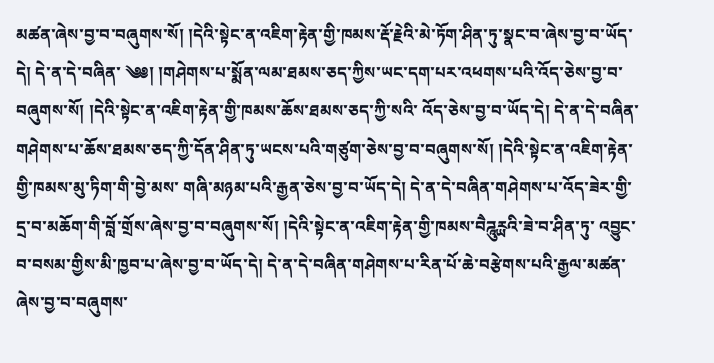མཚན་ཞེས་བྱ་བ་བཞུགས་སོ། །དེའི་སྟེང་ན་འཇིག་རྟེན་གྱི་ཁམས་རྡོ་རྗེའི་མེ་ཏོག་ཤིན་ཏུ་སྣང་བ་ཞེས་བྱ་བ་ཡོད་དེ། དེ་ན་དེ་བཞིན་ ༄༅། །གཤེགས་པ་སྨོན་ལམ་ཐམས་ཅད་ཀྱིས་ཡང་དག་པར་འཕགས་པའི་འོད་ཅེས་བྱ་བ་བཞུགས་སོ། །དེའི་སྟེང་ན་འཇིག་རྟེན་གྱི་ཁམས་ཆོས་ཐམས་ཅད་ཀྱི་སའི་ འོད་ཅེས་བྱ་བ་ཡོད་དེ། དེ་ན་དེ་བཞིན་གཤེགས་པ་ཆོས་ཐམས་ཅད་ཀྱི་དོན་ཤིན་ཏུ་ཡངས་པའི་གཙུག་ཅེས་བྱ་བ་བཞུགས་སོ། །དེའི་སྟེང་ན་འཇིག་རྟེན་གྱི་ཁམས་མུ་ཏིག་གི་བྱེ་མས་ གཞི་མཉམ་པའི་རྒྱན་ཅེས་བྱ་བ་ཡོད་དེ། དེ་ན་དེ་བཞིན་གཤེགས་པ་འོད་ཟེར་གྱི་དྲ་བ་མཆོག་གི་བློ་གྲོས་ཞེས་བྱ་བ་བཞུགས་སོ། །དེའི་སྟེང་ན་འཇིག་རྟེན་གྱི་ཁམས་བཻཌཱུཪྻའི་ཟེ་བ་ཤིན་ཏུ་ འབྱུང་བ་བསམ་གྱིས་མི་ཁྱབ་པ་ཞེས་བྱ་བ་ཡོད་དེ། དེ་ན་དེ་བཞིན་གཤེགས་པ་རིན་པོ་ཆེ་བརྩེགས་པའི་རྒྱལ་མཚན་ཞེས་བྱ་བ་བཞུགས་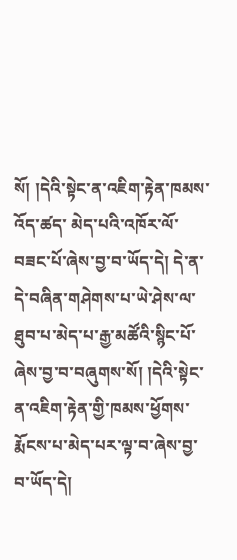སོ། །དེའི་སྟེང་ན་འཇིག་རྟེན་ཁམས་འོད་ཚད་ མེད་པའི་འཁོར་ལོ་བཟང་པོ་ཞེས་བྱ་བ་ཡོད་དེ། དེ་ན་དེ་བཞིན་གཤེགས་པ་ཡེ་ཤེས་ལ་ཐུབ་པ་མེད་པ་རྒྱ་མཚོའི་སྙིང་པོ་ཞེས་བྱ་བ་བཞུགས་སོ། །དེའི་སྟེང་ན་འཇིག་རྟེན་གྱི་ཁམས་ཕྱོགས་ རྨོངས་པ་མེད་པར་ལྟ་བ་ཞེས་བྱ་བ་ཡོད་དེ།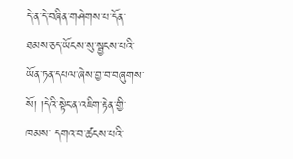དེ་ན་དེ་བཞིན་གཤེགས་པ་དོན་ཐམས་ཅད་ཡོངས་སུ་སྦྱངས་པའི་ཡོན་ཏན་དཔལ་ཞེས་བྱ་བ་བཞུགས་སོ། །དེའི་སྟེང་ན་འཇིག་རྟེན་གྱི་ཁམས་ དགའ་བ་ཚངས་པའི་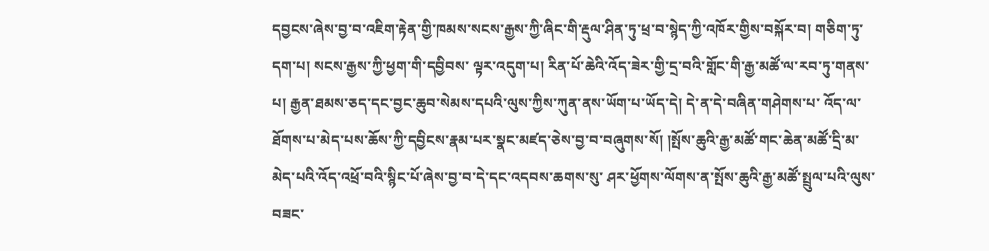དབྱངས་ཞེས་བྱ་བ་འཇིག་རྟེན་གྱི་ཁམས་སངས་རྒྱས་ཀྱི་ཞིང་གི་རྡུལ་ཤིན་ཏུ་ཕྲ་བ་སྙེད་ཀྱི་འཁོར་གྱིས་བསྐོར་བ། གཅིག་ཏུ་དག་པ། སངས་རྒྱས་ཀྱི་ཕྱག་གི་དབྱིབས་ ལྟར་འདུག་པ། རིན་པོ་ཆེའི་འོད་ཟེར་གྱི་དྲ་བའི་གློང་གི་རྒྱ་མཚོ་ལ་རབ་ཏུ་གནས་པ། རྒྱན་ཐམས་ཅད་དང་བྱང་ཆུབ་སེམས་དཔའི་ལུས་ཀྱིས་ཀུན་ནས་ཡོག་པ་ཡོད་དེ། དེ་ན་དེ་བཞིན་གཤེགས་པ་ འོད་ལ་ཐོགས་པ་མེད་པས་ཆོས་ཀྱི་དབྱིངས་རྣམ་པར་སྣང་མཛད་ཅེས་བྱ་བ་བཞུགས་སོ། །སྤོས་ཆུའི་རྒྱ་མཚོ་གང་ཆེན་མཚོ་དྲི་མ་མེད་པའི་འོད་འཕྲོ་བའི་སྙིང་པོ་ཞེས་བྱ་བ་དེ་དང་འདབས་ཆགས་སུ་ ཤར་ཕྱོགས་ལོགས་ན་སྤོས་ཆུའི་རྒྱ་མཚོ་སྤྲུལ་པའི་ལུས་བཟང་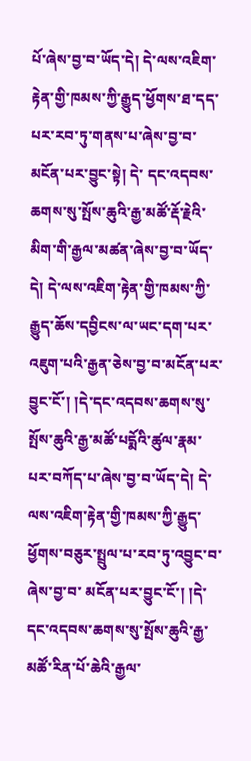པོ་ཞེས་བྱ་བ་ཡོད་དེ། དེ་ལས་འཇིག་རྟེན་གྱི་ཁམས་ཀྱི་རྒྱུད་ཕྱོགས་ཐ་དད་པར་རབ་ཏུ་གནས་པ་ཞེས་བྱ་བ་མངོན་པར་བྱུང་སྟེ། དེ་ དང་འདབས་ཆགས་སུ་སྤོས་ཆུའི་རྒྱ་མཚོ་རྡོ་རྗེའི་མིག་གི་རྒྱལ་མཚན་ཞེས་བྱ་བ་ཡོད་དེ། དེ་ལས་འཇིག་རྟེན་གྱི་ཁམས་ཀྱི་རྒྱུད་ཆོས་དབྱིངས་ལ་ཡང་དག་པར་འཇུག་པའི་རྒྱན་ཅེས་བྱ་བ་མངོན་པར་ བྱུང་ངོ་། །དེ་དང་འདབས་ཆགས་སུ་སྤོས་ཆུའི་རྒྱ་མཚོ་པདྨོའི་ཚུལ་རྣམ་པར་བཀོད་པ་ཞེས་བྱ་བ་ཡོད་དེ། དེ་ལས་འཇིག་རྟེན་གྱི་ཁམས་ཀྱི་རྒྱུད་ཕྱོགས་བཅུར་སྤྲུལ་པ་རབ་ཏུ་འབྱུང་བ་ཞེས་བྱ་བ་ མངོན་པར་བྱུང་ངོ་། །དེ་དང་འདབས་ཆགས་སུ་སྤོས་ཆུའི་རྒྱ་མཚོ་རིན་པོ་ཆེའི་རྒྱལ་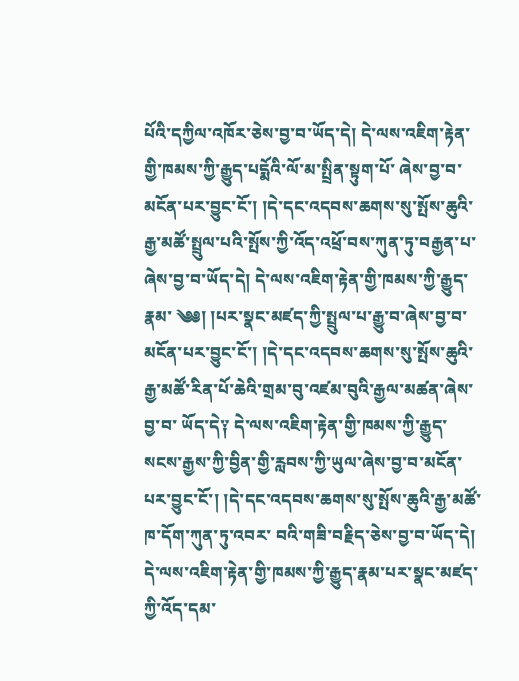པོའི་དཀྱིལ་འཁོར་ཅེས་བྱ་བ་ཡོད་དེ། དེ་ལས་འཇིག་རྟེན་གྱི་ཁམས་ཀྱི་རྒྱུད་པདྨོའི་ལོ་མ་སྤྲིན་སྟུག་པོ་ ཞེས་བྱ་བ་མངོན་པར་བྱུང་ངོ་། །དེ་དང་འདབས་ཆགས་སུ་སྤོས་ཆུའི་རྒྱ་མཚོ་སྤྲུལ་པའི་སྤོས་ཀྱི་འོད་འཕྲོ་བས་ཀུན་ཏུ་བརྒྱན་པ་ཞེས་བྱ་བ་ཡོད་དེ། དེ་ལས་འཇིག་རྟེན་གྱི་ཁམས་ཀྱི་རྒྱུད་རྣམ་ ༄༅། །པར་སྣང་མཛད་ཀྱི་སྤྲུལ་པ་རྒྱུ་བ་ཞེས་བྱ་བ་མངོན་པར་བྱུང་ངོ་། །དེ་དང་འདབས་ཆགས་སུ་སྤོས་ཆུའི་རྒྱ་མཚོ་རིན་པོ་ཆེའི་གྲམ་བུ་འཛམ་བུའི་རྒྱལ་མཚན་ཞེས་བྱ་བ་ ཡོད་དེ༑ དེ་ལས་འཇིག་རྟེན་གྱི་ཁམས་ཀྱི་རྒྱུད་སངས་རྒྱས་ཀྱི་བྱིན་གྱི་རླབས་ཀྱི་ཡུལ་ཞེས་བྱ་བ་མངོན་པར་བྱུང་ངོ་། །དེ་དང་འདབས་ཆགས་སུ་སྤོས་ཆུའི་རྒྱ་མཚོ་ཁ་དོག་ཀུན་ཏུ་འབར་ བའི་གཟི་བརྗིད་ཅེས་བྱ་བ་ཡོད་དེ། དེ་ལས་འཇིག་རྟེན་གྱི་ཁམས་ཀྱི་རྒྱུད་རྣམ་པར་སྣང་མཛད་ཀྱི་འོད་དམ་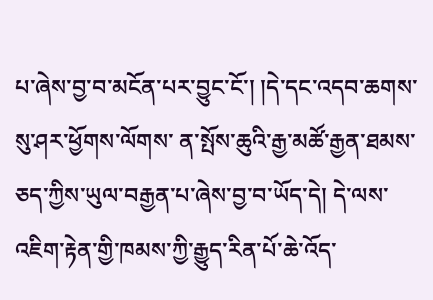པ་ཞེས་བྱ་བ་མངོན་པར་བྱུང་ངོ་། །དེ་དང་འདབ་ཆགས་སུ་ཤར་ཕྱོགས་ལོགས་ ན་སྤོས་ཆུའི་རྒྱ་མཚོ་རྒྱན་ཐམས་ཅད་ཀྱིས་ཡུལ་བརྒྱན་པ་ཞེས་བྱ་བ་ཡོད་དེ། དེ་ལས་འཇིག་རྟེན་གྱི་ཁམས་ཀྱི་རྒྱུད་རིན་པོ་ཆེ་འོད་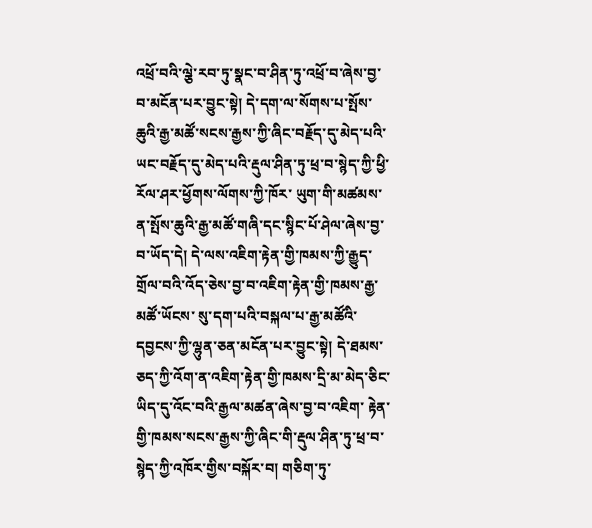འཕྲོ་བའི་ལྕེ་རབ་ཏུ་སྣང་བ་ཤིན་ཏུ་འཕྲོ་བ་ཞེས་བྱ་ བ་མངོན་པར་བྱུང་སྟེ། དེ་དག་ལ་སོགས་པ་སྤོས་ཆུའི་རྒྱ་མཚོ་སངས་རྒྱས་ཀྱི་ཞིང་བརྗོད་དུ་མེད་པའི་ཡང་བརྗོད་དུ་མེད་པའི་རྡུལ་ཤིན་ཏུ་ཕྲ་བ་སྙེད་ཀྱི་ཕྱི་རོལ་ཤར་ཕྱོགས་ལོགས་ཀྱི་ཁོར་ ཡུག་གི་མཚམས་ན་སྤོས་ཆུའི་རྒྱ་མཚོ་གཞི་དང་སྙིང་པོ་ཤེལ་ཞེས་བྱ་བ་ཡོད་དེ། དེ་ལས་འཇིག་རྟེན་གྱི་ཁམས་ཀྱི་རྒྱུད་གྲོལ་བའི་འོད་ཅེས་བྱ་བ་འཇིག་རྟེན་གྱི་ཁམས་རྒྱ་མཚོ་ཡོངས་ སུ་དག་པའི་བསྐལ་པ་རྒྱ་མཚོའི་དབྱངས་ཀྱི་ལྷུན་ཅན་མངོན་པར་བྱུང་སྟེ། དེ་ཐམས་ཅད་ཀྱི་འོག་ན་འཇིག་རྟེན་གྱི་ཁམས་དྲི་མ་མེད་ཅིང་ཡིད་དུ་འོང་བའི་རྒྱལ་མཚན་ཞེས་བྱ་བ་འཇིག་ རྟེན་གྱི་ཁམས་སངས་རྒྱས་ཀྱི་ཞིང་གི་རྡུལ་ཤིན་ཏུ་ཕྲ་བ་སྙེད་ཀྱི་འཁོར་གྱིས་བསྐོར་བ། གཅིག་ཏུ་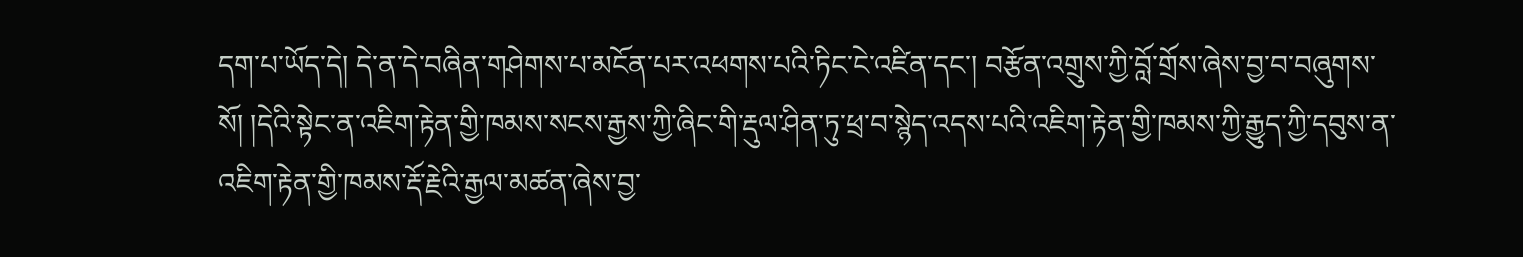དག་པ་ཡོད་དེ། དེ་ན་དེ་བཞིན་གཤེགས་པ་མངོན་པར་འཕགས་པའི་ཏིང་ངེ་འཛིན་དང་། བརྩོན་འགྲུས་ཀྱི་བློ་གྲོས་ཞེས་བྱ་བ་བཞུགས་སོ། །དེའི་སྟེང་ན་འཇིག་རྟེན་གྱི་ཁམས་སངས་རྒྱས་ཀྱི་ཞིང་གི་རྡུལ་ཤིན་ཏུ་ཕྲ་བ་སྙེད་འདས་པའི་འཇིག་རྟེན་གྱི་ཁམས་ཀྱི་རྒྱུད་ཀྱི་དབུས་ན་ འཇིག་རྟེན་གྱི་ཁམས་རྡོ་རྗེའི་རྒྱལ་མཚན་ཞེས་བྱ་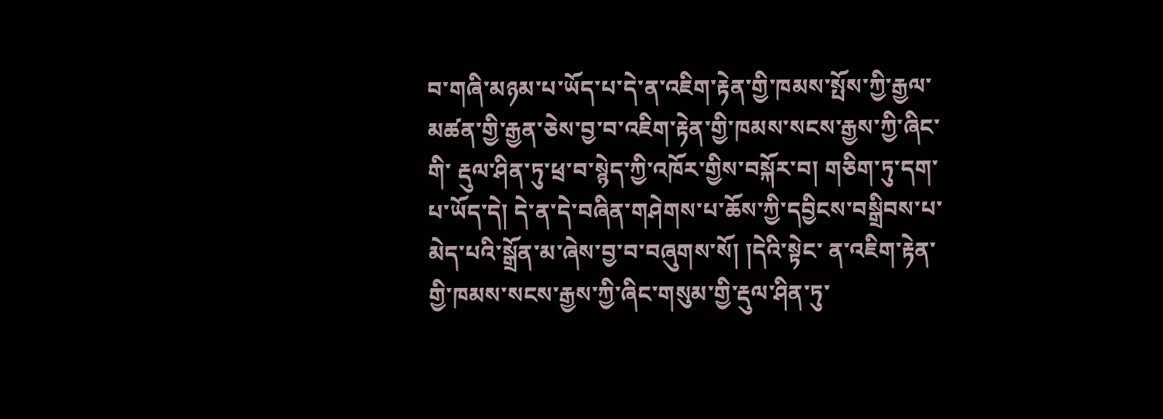བ་གཞི་མཉམ་པ་ཡོད་པ་དེ་ན་འཇིག་རྟེན་གྱི་ཁམས་སྤོས་ཀྱི་རྒྱལ་མཚན་གྱི་རྒྱན་ཅེས་བྱ་བ་འཇིག་རྟེན་གྱི་ཁམས་སངས་རྒྱས་ཀྱི་ཞིང་གི་ རྡུལ་ཤིན་ཏུ་ཕྲ་བ་སྙེད་ཀྱི་འཁོར་གྱིས་བསྐོར་བ། གཅིག་ཏུ་དག་པ་ཡོད་དེ། དེ་ན་དེ་བཞིན་གཤེགས་པ་ཆོས་ཀྱི་དབྱིངས་བསྒྲིབས་པ་མེད་པའི་སྒྲོན་མ་ཞེས་བྱ་བ་བཞུགས་སོ། །དེའི་སྟེང་ ན་འཇིག་རྟེན་གྱི་ཁམས་སངས་རྒྱས་ཀྱི་ཞིང་གསུམ་གྱི་རྡུལ་ཤིན་ཏུ་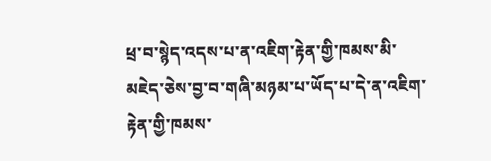ཕྲ་བ་སྙེད་འདས་པ་ན་འཇིག་རྟེན་གྱི་ཁམས་མི་མཇེད་ཅེས་བྱ་བ་གཞི་མཉམ་པ་ཡོད་པ་དེ་ན་འཇིག་རྟེན་གྱི་ཁམས་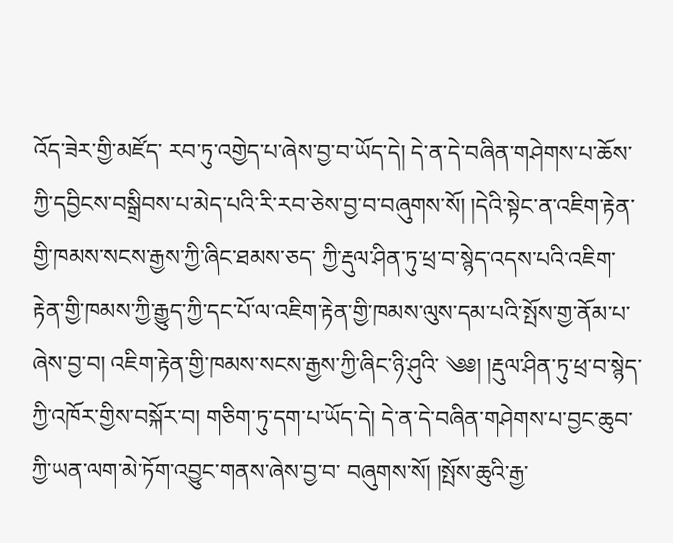འོད་ཟེར་གྱི་མཛོད་ རབ་ཏུ་འགྱེད་པ་ཞེས་བྱ་བ་ཡོད་དེ། དེ་ན་དེ་བཞིན་གཤེགས་པ་ཆོས་ཀྱི་དབྱིངས་བསྒྲིབས་པ་མེད་པའི་རི་རབ་ཅེས་བྱ་བ་བཞུགས་སོ། །དེའི་སྟེང་ན་འཇིག་རྟེན་གྱི་ཁམས་སངས་རྒྱས་ཀྱི་ཞིང་ཐམས་ཅད་ ཀྱི་རྡུལ་ཤིན་ཏུ་ཕྲ་བ་སྙེད་འདས་པའི་འཇིག་རྟེན་གྱི་ཁམས་ཀྱི་རྒྱུད་ཀྱི་དང་པོ་ལ་འཇིག་རྟེན་གྱི་ཁམས་ལུས་དམ་པའི་སྤོས་གྱ་ནོམ་པ་ཞེས་བྱ་བ། འཇིག་རྟེན་གྱི་ཁམས་སངས་རྒྱས་ཀྱི་ཞིང་ཉི་ཤུའི་ ༄༅། །རྡུལ་ཤིན་ཏུ་ཕྲ་བ་སྙེད་ཀྱི་འཁོར་གྱིས་བསྐོར་བ། གཅིག་ཏུ་དག་པ་ཡོད་དེ། དེ་ན་དེ་བཞིན་གཤེགས་པ་བྱང་ཆུབ་ཀྱི་ཡན་ལག་མེ་ཏོག་འབྱུང་གནས་ཞེས་བྱ་བ་ བཞུགས་སོ། །སྤོས་ཆུའི་རྒྱ་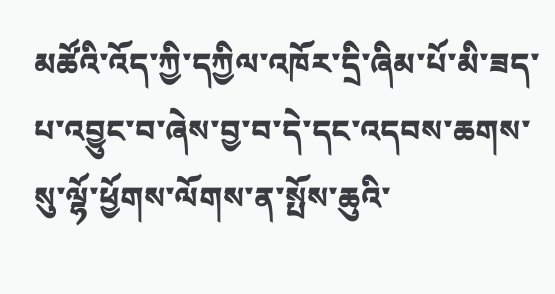མཚོའི་འོད་ཀྱི་དཀྱིལ་འཁོར་དྲི་ཞིམ་པོ་མི་ཟད་པ་འབྱུང་བ་ཞེས་བྱ་བ་དེ་དང་འདབས་ཆགས་སུ་ལྷོ་ཕྱོགས་ལོགས་ན་སྤོས་ཆུའི་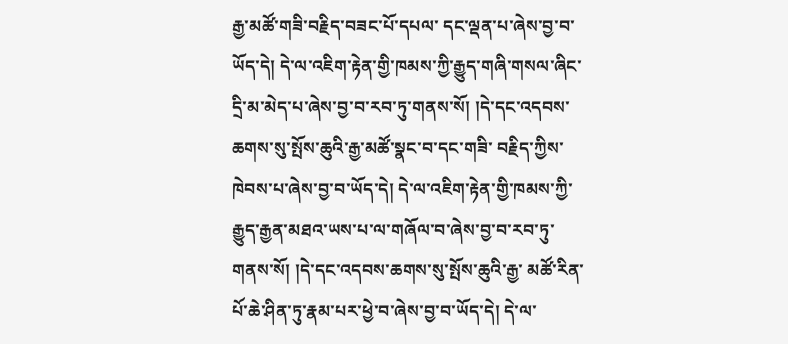རྒྱ་མཚོ་གཟི་བརྗིད་བཟང་པོ་དཔལ་ དང་ལྡན་པ་ཞེས་བྱ་བ་ཡོད་དེ། དེ་ལ་འཇིག་རྟེན་གྱི་ཁམས་ཀྱི་རྒྱུད་གཞི་གསལ་ཞིང་དྲི་མ་མེད་པ་ཞེས་བྱ་བ་རབ་ཏུ་གནས་སོ། །དེ་དང་འདབས་ཆགས་སུ་སྤོས་ཆུའི་རྒྱ་མཚོ་སྣང་བ་དང་གཟི་ བརྗིད་ཀྱིས་ཁེབས་པ་ཞེས་བྱ་བ་ཡོད་དེ། དེ་ལ་འཇིག་རྟེན་གྱི་ཁམས་ཀྱི་རྒྱུད་རྒྱན་མཐའ་ཡས་པ་ལ་གཞོལ་བ་ཞེས་བྱ་བ་རབ་ཏུ་གནས་སོ། །དེ་དང་འདབས་ཆགས་སུ་སྤོས་ཆུའི་རྒྱ་ མཚོ་རིན་པོ་ཆེ་ཤིན་ཏུ་རྣམ་པར་ཕྱེ་བ་ཞེས་བྱ་བ་ཡོད་དེ། དེ་ལ་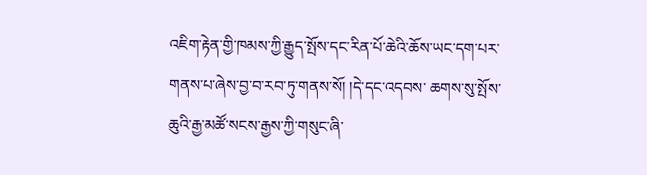འཇིག་རྟེན་གྱི་ཁམས་ཀྱི་རྒྱུད་སྤོས་དང་རིན་པོ་ཆེའི་ཆོས་ཡང་དག་པར་གནས་པ་ཞེས་བྱ་བ་རབ་ཏུ་གནས་སོ། །དེ་དང་འདབས་ ཆགས་སུ་སྤོས་ཆུའི་རྒྱ་མཚོ་སངས་རྒྱས་ཀྱི་གསུང་ཞི་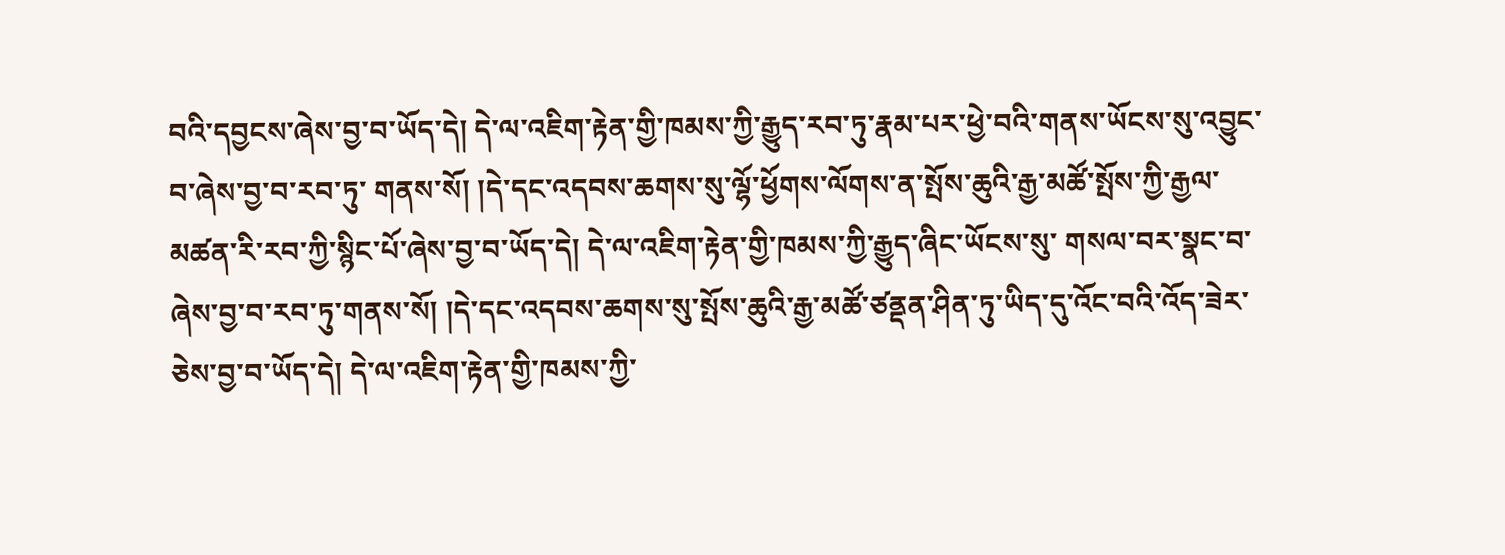བའི་དབྱངས་ཞེས་བྱ་བ་ཡོད་དེ། དེ་ལ་འཇིག་རྟེན་གྱི་ཁམས་ཀྱི་རྒྱུད་རབ་ཏུ་རྣམ་པར་ཕྱེ་བའི་གནས་ཡོངས་སུ་འབྱུང་བ་ཞེས་བྱ་བ་རབ་ཏུ་ གནས་སོ། །དེ་དང་འདབས་ཆགས་སུ་ལྷོ་ཕྱོགས་ལོགས་ན་སྤོས་ཆུའི་རྒྱ་མཚོ་སྤོས་ཀྱི་རྒྱལ་མཚན་རི་རབ་ཀྱི་སྙིང་པོ་ཞེས་བྱ་བ་ཡོད་དེ། དེ་ལ་འཇིག་རྟེན་གྱི་ཁམས་ཀྱི་རྒྱུད་ཞིང་ཡོངས་སུ་ གསལ་བར་སྣང་བ་ཞེས་བྱ་བ་རབ་ཏུ་གནས་སོ། །དེ་དང་འདབས་ཆགས་སུ་སྤོས་ཆུའི་རྒྱ་མཚོ་ཙནྡན་ཤིན་ཏུ་ཡིད་དུ་འོང་བའི་འོད་ཟེར་ཅེས་བྱ་བ་ཡོད་དེ། དེ་ལ་འཇིག་རྟེན་གྱི་ཁམས་ཀྱི་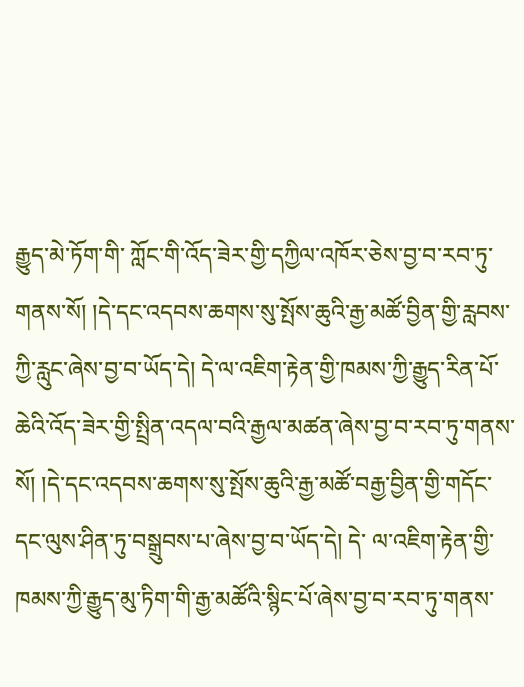རྒྱུད་མེ་ཏོག་གི་ ཀློང་གི་འོད་ཟེར་གྱི་དཀྱིལ་འཁོར་ཅེས་བྱ་བ་རབ་ཏུ་གནས་སོ། །དེ་དང་འདབས་ཆགས་སུ་སྤོས་ཆུའི་རྒྱ་མཚོ་བྱིན་གྱི་རླབས་ཀྱི་རླུང་ཞེས་བྱ་བ་ཡོད་དེ། དེ་ལ་འཇིག་རྟེན་གྱི་ཁམས་ཀྱི་རྒྱུད་རིན་པོ་ ཆེའི་འོད་ཟེར་གྱི་སྤྲིན་འདལ་བའི་རྒྱལ་མཚན་ཞེས་བྱ་བ་རབ་ཏུ་གནས་སོ། །དེ་དང་འདབས་ཆགས་སུ་སྤོས་ཆུའི་རྒྱ་མཚོ་བརྒྱ་བྱིན་གྱི་གདོང་དང་ལུས་ཤིན་ཏུ་བསྒྲུབས་པ་ཞེས་བྱ་བ་ཡོད་དེ། དེ་ ལ་འཇིག་རྟེན་གྱི་ཁམས་ཀྱི་རྒྱུད་མུ་ཏིག་གི་རྒྱ་མཚོའི་སྙིང་པོ་ཞེས་བྱ་བ་རབ་ཏུ་གནས་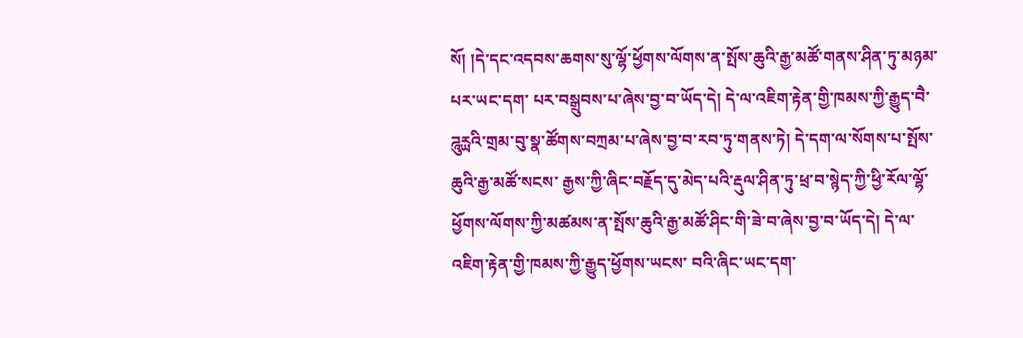སོ། །དེ་དང་འདབས་ཆགས་སུ་ལྷོ་ཕྱོགས་ལོགས་ན་སྤོས་ཆུའི་རྒྱ་མཚོ་གནས་ཤིན་ཏུ་མཉམ་པར་ཡང་དག་ པར་བསྒྲུབས་པ་ཞེས་བྱ་བ་ཡོད་དེ། དེ་ལ་འཇིག་རྟེན་གྱི་ཁམས་ཀྱི་རྒྱུད་བཻ་ཌཱུཪྻའི་གྲམ་བུ་སྣ་ཚོགས་བཀྲམ་པ་ཞེས་བྱ་བ་རབ་ཏུ་གནས་ཏེ། དེ་དག་ལ་སོགས་པ་སྤོས་ཆུའི་རྒྱ་མཚོ་སངས་ རྒྱས་ཀྱི་ཞིང་བརྗོད་དུ་མེད་པའི་རྡུལ་ཤིན་ཏུ་ཕྲ་བ་སྙེད་ཀྱི་ཕྱི་རོལ་ལྷོ་ཕྱོགས་ལོགས་ཀྱི་མཚམས་ན་སྤོས་ཆུའི་རྒྱ་མཚོ་ཤིང་གི་ཟེ་བ་ཞེས་བྱ་བ་ཡོད་དེ། དེ་ལ་འཇིག་རྟེན་གྱི་ཁམས་ཀྱི་རྒྱུད་ཕྱོགས་ཡངས་ བའི་ཞིང་ཡང་དག་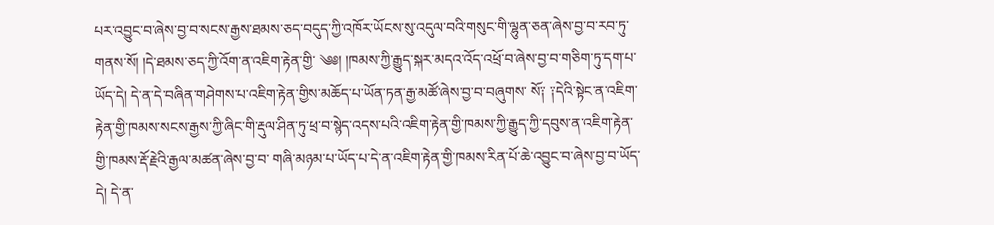པར་འབྱུང་བ་ཞེས་བྱ་བ་སངས་རྒྱས་ཐམས་ཅད་བདུད་ཀྱི་འཁོར་ཡོངས་སུ་འདུལ་བའི་གསུང་གི་ལྷུན་ཅན་ཞེས་བྱ་བ་རབ་ཏུ་གནས་སོ། །དེ་ཐམས་ཅད་ཀྱི་འོག་ན་འཇིག་རྟེན་གྱི་ ༄༅། །ཁམས་ཀྱི་རྒྱུད་སྐར་མདའ་འོད་འཕྲོ་བ་ཞེས་བྱ་བ་གཅིག་ཏུ་དག་པ་ཡོད་དེ། དེ་ན་དེ་བཞིན་གཤེགས་པ་འཇིག་རྟེན་གྱིས་མཆོད་པ་ཡོན་ཏན་རྒྱ་མཚོ་ཞེས་བྱ་བ་བཞུགས་ སོ༑ ༑དེའི་སྟེང་ན་འཇིག་རྟེན་གྱི་ཁམས་སངས་རྒྱས་ཀྱི་ཞིང་གི་རྡུལ་ཤིན་ཏུ་ཕྲ་བ་སྙེད་འདས་པའི་འཇིག་རྟེན་གྱི་ཁམས་ཀྱི་རྒྱུད་ཀྱི་དབུས་ན་འཇིག་རྟེན་གྱི་ཁམས་རྡོ་རྗེའི་རྒྱལ་མཚན་ཞེས་བྱ་བ་ གཞི་མཉམ་པ་ཡོད་པ་དེ་ན་འཇིག་རྟེན་གྱི་ཁམས་རིན་པོ་ཆེ་འབྱུང་བ་ཞེས་བྱ་བ་ཡོད་དེ། དེ་ན་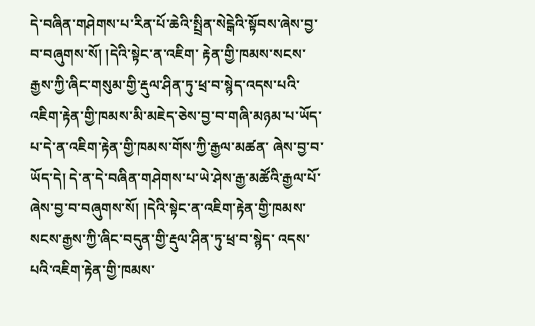དེ་བཞིན་གཤེགས་པ་རིན་པོ་ཆེའི་སྤྲིན་སེངྒེའི་སྟོབས་ཞེས་བྱ་བ་བཞུགས་སོ། །དེའི་སྟེང་ན་འཇིག་ རྟེན་གྱི་ཁམས་སངས་རྒྱས་ཀྱི་ཞིང་གསུམ་གྱི་རྡུལ་ཤིན་ཏུ་ཕྲ་བ་སྙེད་འདས་པའི་འཇིག་རྟེན་གྱི་ཁམས་མི་མཇེད་ཅེས་བྱ་བ་གཞི་མཉམ་པ་ཡོད་པ་དེ་ན་འཇིག་རྟེན་གྱི་ཁམས་གོས་ཀྱི་རྒྱལ་མཚན་ ཞེས་བྱ་བ་ཡོད་དེ། དེ་ན་དེ་བཞིན་གཤེགས་པ་ཡེ་ཤེས་རྒྱ་མཚོའི་རྒྱལ་པོ་ཞེས་བྱ་བ་བཞུགས་སོ། །དེའི་སྟེང་ན་འཇིག་རྟེན་གྱི་ཁམས་སངས་རྒྱས་ཀྱི་ཞིང་བདུན་གྱི་རྡུལ་ཤིན་ཏུ་ཕྲ་བ་སྙེད་ འདས་པའི་འཇིག་རྟེན་གྱི་ཁམས་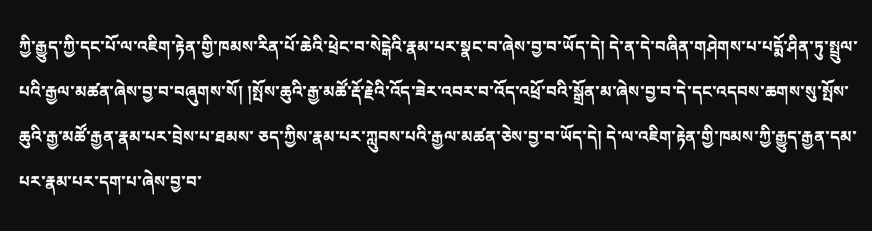ཀྱི་རྒྱུད་ཀྱི་དང་པོ་ལ་འཇིག་རྟེན་གྱི་ཁམས་རིན་པོ་ཆེའི་ཕྲེང་བ་སེངྒེའི་རྣམ་པར་སྣང་བ་ཞེས་བྱ་བ་ཡོད་དེ། དེ་ན་དེ་བཞིན་གཤེགས་པ་པདྨོ་ཤིན་ཏུ་སྤྲུལ་ པའི་རྒྱལ་མཚན་ཞེས་བྱ་བ་བཞུགས་སོ། །སྤོས་ཆུའི་རྒྱ་མཚོ་རྡོ་རྗེའི་འོད་ཟེར་འབར་བ་འོད་འཕྲོ་བའི་སྒྲོན་མ་ཞེས་བྱ་བ་དེ་དང་འདབས་ཆགས་སུ་སྤོས་ཆུའི་རྒྱ་མཚོ་རྒྱན་རྣམ་པར་བྲེས་པ་ཐམས་ ཅད་ཀྱིས་རྣམ་པར་ཀླུབས་པའི་རྒྱལ་མཚན་ཅེས་བྱ་བ་ཡོད་དེ། དེ་ལ་འཇིག་རྟེན་གྱི་ཁམས་ཀྱི་རྒྱུད་རྒྱན་དམ་པར་རྣམ་པར་དག་པ་ཞེས་བྱ་བ་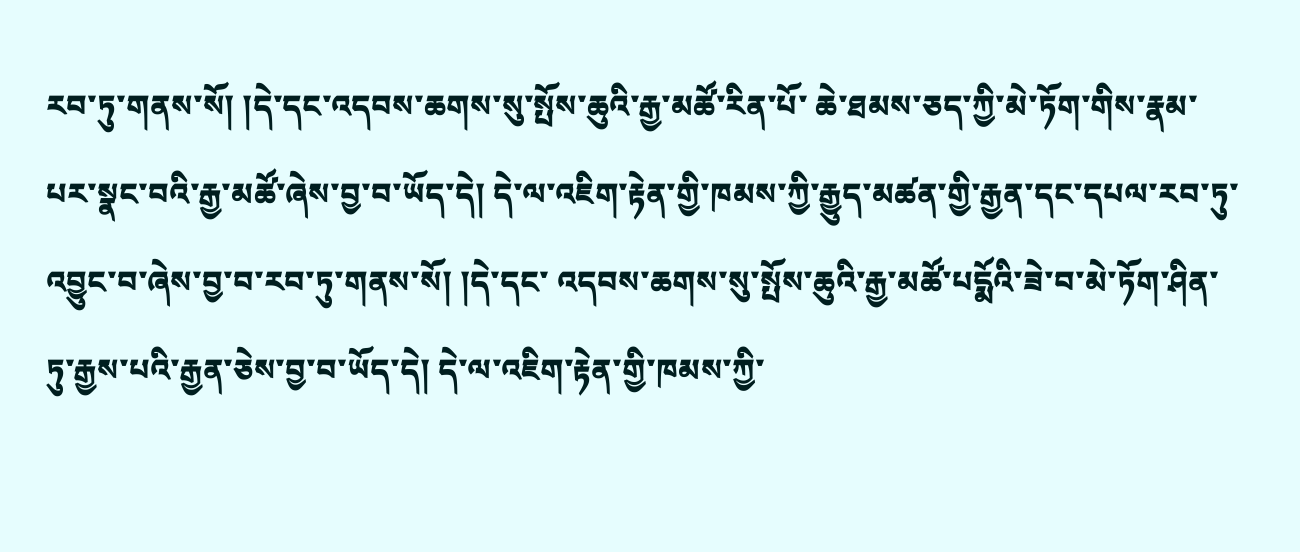རབ་ཏུ་གནས་སོ། །དེ་དང་འདབས་ཆགས་སུ་སྤོས་ཆུའི་རྒྱ་མཚོ་རིན་པོ་ ཆེ་ཐམས་ཅད་ཀྱི་མེ་ཏོག་གིས་རྣམ་པར་སྣང་བའི་རྒྱ་མཚོ་ཞེས་བྱ་བ་ཡོད་དེ། དེ་ལ་འཇིག་རྟེན་གྱི་ཁམས་ཀྱི་རྒྱུད་མཚན་གྱི་རྒྱན་དང་དཔལ་རབ་ཏུ་འབྱུང་བ་ཞེས་བྱ་བ་རབ་ཏུ་གནས་སོ། །དེ་དང་ འདབས་ཆགས་སུ་སྤོས་ཆུའི་རྒྱ་མཚོ་པདྨོའི་ཟེ་བ་མེ་ཏོག་ཤིན་ཏུ་རྒྱས་པའི་རྒྱན་ཅེས་བྱ་བ་ཡོད་དེ། དེ་ལ་འཇིག་རྟེན་གྱི་ཁམས་ཀྱི་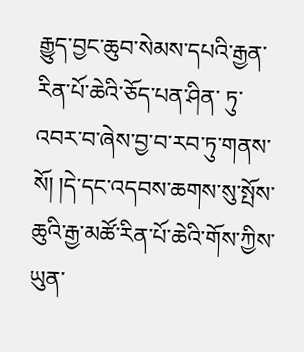རྒྱུད་བྱང་ཆུབ་སེམས་དཔའི་རྒྱན་རིན་པོ་ཆེའི་ཅོད་པན་ཤིན་ ཏུ་འབར་བ་ཞེས་བྱ་བ་རབ་ཏུ་གནས་སོ། །དེ་དང་འདབས་ཆགས་སུ་སྤོས་ཆུའི་རྒྱ་མཚོ་རིན་པོ་ཆེའི་གོས་ཀྱིས་ཡུན་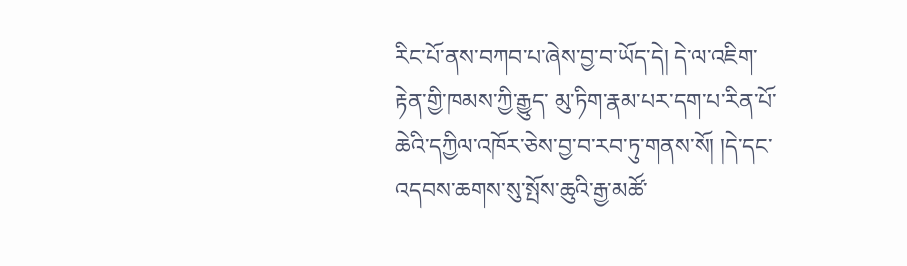རིང་པོ་ནས་བཀབ་པ་ཞེས་བྱ་བ་ཡོད་དེ། དེ་ལ་འཇིག་རྟེན་གྱི་ཁམས་ཀྱི་རྒྱུད་ མུ་ཏིག་རྣམ་པར་དག་པ་རིན་པོ་ཆེའི་དཀྱིལ་འཁོར་ཅེས་བྱ་བ་རབ་ཏུ་གནས་སོ། །དེ་དང་འདབས་ཆགས་སུ་སྤོས་ཆུའི་རྒྱ་མཚོ་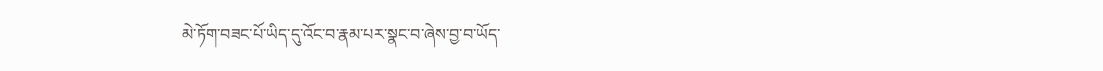མེ་ཏོག་བཟང་པོ་ཡིད་དུ་འོང་བ་རྣམ་པར་སྣང་བ་ཞེས་བྱ་བ་ཡོད་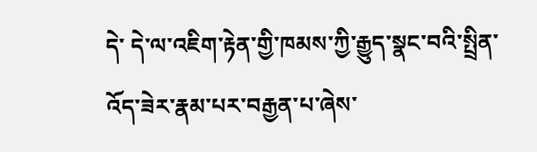དེ་ དེ་ལ་འཇིག་རྟེན་གྱི་ཁམས་ཀྱི་རྒྱུད་སྣང་བའི་སྤྲིན་འོད་ཟེར་རྣམ་པར་བརྒྱན་པ་ཞེས་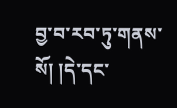བྱ་བ་རབ་ཏུ་གནས་སོ། །དེ་དང་